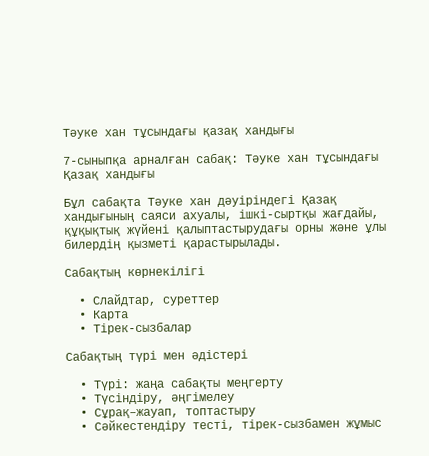Тәуке хан тұсындағы қазақ хандығы

7-сыныпқа арналған сабақ: Тәуке хан тұсындағы Қазақ хандығы

Бұл сабақта Тәуке хан дәуіріндегі Қазақ хандығының саяси ахуалы, ішкі-сыртқы жағдайы, құқықтық жүйені қалыптастырудағы орны және ұлы билердің қызметі қарастырылады.

Сабақтың көрнекілігі

  • Слайдтар, суреттер
  • Карта
  • Тірек-сызбалар

Сабақтың түрі мен әдістері

  • Түрі: жаңа сабақты меңгерту
  • Түсіндіру, әңгімелеу
  • Сұрақ–жауап, топтастыру
  • Сәйкестендіру тесті, тірек-сызбамен жұмыс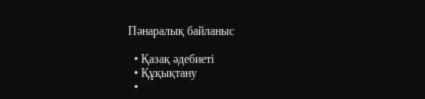Пәнаралық байланыс

  • Қазақ әдебиеті
  • Құқықтану
  •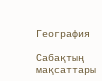География

Сабақтың мақсаттары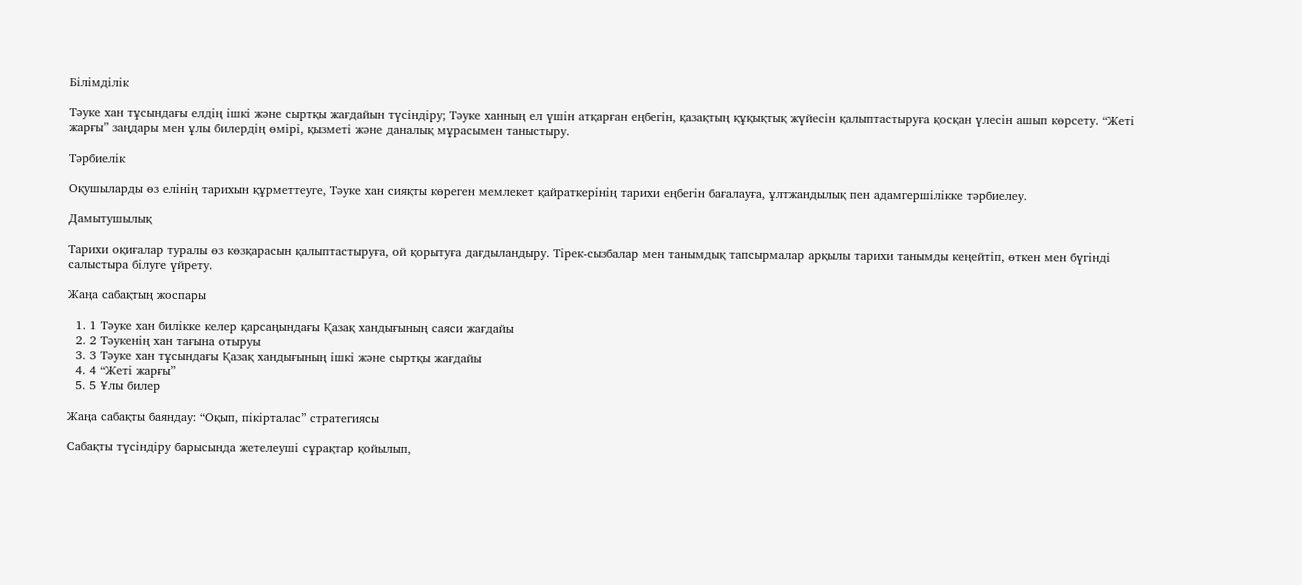Білімділік

Тәуке хан тұсындағы елдің ішкі және сыртқы жағдайын түсіндіру; Тәуке ханның ел үшін атқарған еңбегін, қазақтың құқықтық жүйесін қалыптастыруға қосқан үлесін ашып көрсету. “Жеті жарғы” заңдары мен ұлы билердің өмірі, қызметі және даналық мұрасымен таныстыру.

Тәрбиелік

Оқушыларды өз елінің тарихын құрметтеуге, Тәуке хан сияқты көреген мемлекет қайраткерінің тарихи еңбегін бағалауға, ұлтжандылық пен адамгершілікке тәрбиелеу.

Дамытушылық

Тарихи оқиғалар туралы өз көзқарасын қалыптастыруға, ой қорытуға дағдыландыру. Тірек-сызбалар мен танымдық тапсырмалар арқылы тарихи танымды кеңейтіп, өткен мен бүгінді салыстыра білуге үйрету.

Жаңа сабақтың жоспары

  1. 1 Тәуке хан билікке келер қарсаңындағы Қазақ хандығының саяси жағдайы
  2. 2 Тәукенің хан тағына отыруы
  3. 3 Тәуке хан тұсындағы Қазақ хандығының ішкі және сыртқы жағдайы
  4. 4 “Жеті жарғы”
  5. 5 Ұлы билер

Жаңа сабақты баяндау: “Оқып, пікірталас” стратегиясы

Сабақты түсіндіру барысында жетелеуші сұрақтар қойылып,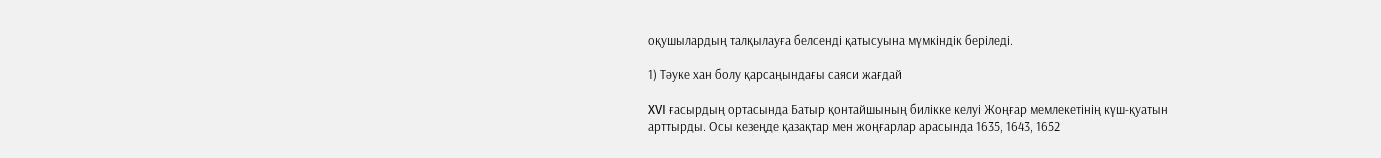оқушылардың талқылауға белсенді қатысуына мүмкіндік беріледі.

1) Тәуке хан болу қарсаңындағы саяси жағдай

XVI ғасырдың ортасында Батыр қонтайшының билікке келуі Жоңғар мемлекетінің күш-қуатын арттырды. Осы кезеңде қазақтар мен жоңғарлар арасында 1635, 1643, 1652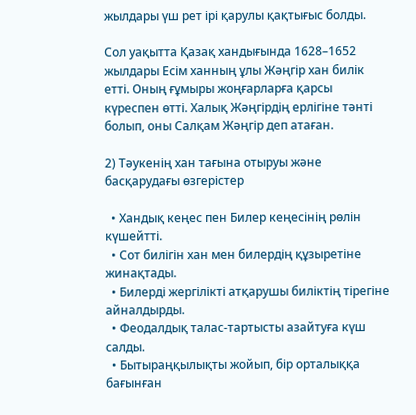жылдары үш рет ірі қарулы қақтығыс болды.

Сол уақытта Қазақ хандығында 1628–1652 жылдары Есім ханның ұлы Жәңгір хан билік етті. Оның ғұмыры жоңғарларға қарсы күреспен өтті. Халық Жәңгірдің ерлігіне тәнті болып, оны Салқам Жәңгір деп атаған.

2) Тәукенің хан тағына отыруы және басқарудағы өзгерістер

  • Хандық кеңес пен Билер кеңесінің рөлін күшейтті.
  • Сот билігін хан мен билердің құзыретіне жинақтады.
  • Билерді жергілікті атқарушы биліктің тірегіне айналдырды.
  • Феодалдық талас-тартысты азайтуға күш салды.
  • Бытыраңқылықты жойып, бір орталыққа бағынған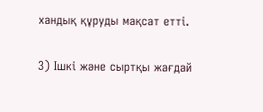хандық құруды мақсат етті.

3) Ішкі және сыртқы жағдай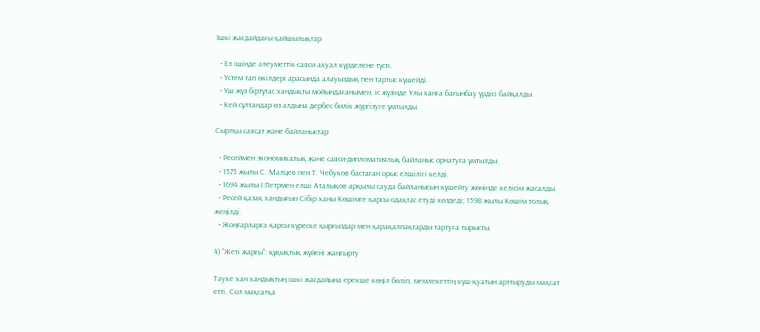Ішкі жағдайдағы қайшылықтар

  • Ел ішінде әлеуметтік-саяси ахуал күрделене түсті.
  • Үстем тап өкілдері арасында алауыздық пен тартыс күшейді.
  • Үш жүз біртұтас хандықты мойындағанымен, іс жүзінде Ұлы ханға бағынбау үрдісі байқалды.
  • Кей сұлтандар өз алдына дербес билік жүргізуге ұмтылды.

Сыртқы саясат және байланыстар

  • Ресеймен экономикалық және саяси-дипломатиялық байланыс орнатуға ұмтылды.
  • 1573 жылы С. Малцев пен Т. Чебуков бастаған орыс елшілігі келді.
  • 1694 жылы І Петрмен елші Аталықов арқылы сауда байланысын күшейту жөнінде келісім жасалды.
  • Ресей қазақ хандығын Сібір ханы Көшімге қарсы одақтас етуді көздеді; 1598 жылы Көшім толық жеңілді.
  • Жоңғарларға қарсы күреске қырғыздар мен қарақалпақтарды тартуға тырысты.

4) “Жеті жарғы”: құқықтық жүйені жаңғырту

Тәуке хан хандықтың ішкі жағдайына ерекше көңіл бөліп, мемлекеттің күш-қуатын арттыруды мақсат етті. Сол мақсатқа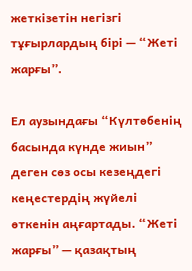жеткізетін негізгі тұғырлардың бірі — “Жеті жарғы”.

Ел аузындағы “Күлтөбенің басында күнде жиын” деген сөз осы кезеңдегі кеңестердің жүйелі өткенін аңғартады. “Жеті жарғы” — қазақтың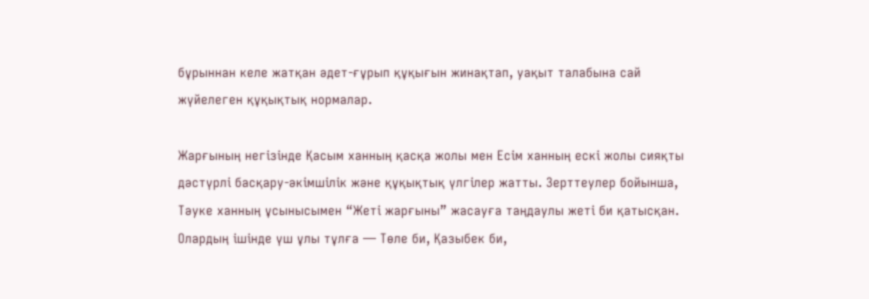бұрыннан келе жатқан әдет-ғұрып құқығын жинақтап, уақыт талабына сай жүйелеген құқықтық нормалар.

Жарғының негізінде Қасым ханның қасқа жолы мен Есім ханның ескі жолы сияқты дәстүрлі басқару-әкімшілік және құқықтық үлгілер жатты. Зерттеулер бойынша, Тәуке ханның ұсынысымен “Жеті жарғыны” жасауға таңдаулы жеті би қатысқан. Олардың ішінде үш ұлы тұлға — Төле би, Қазыбек би,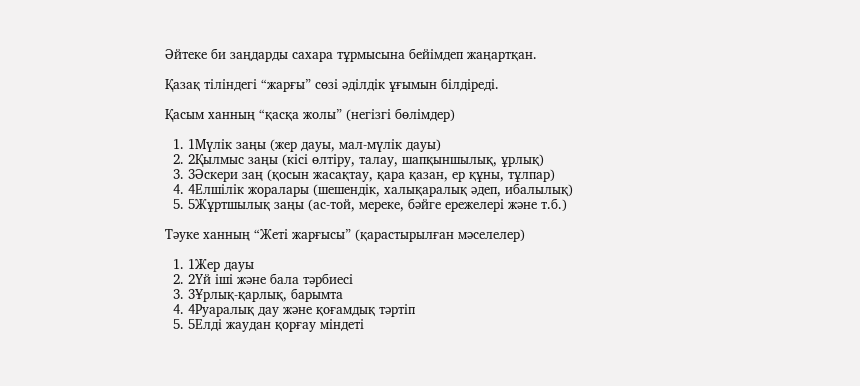Әйтеке би заңдарды сахара тұрмысына бейімдеп жаңартқан.

Қазақ тіліндегі “жарғы” сөзі әділдік ұғымын білдіреді.

Қасым ханның “қасқа жолы” (негізгі бөлімдер)

  1. 1Мүлік заңы (жер дауы, мал-мүлік дауы)
  2. 2Қылмыс заңы (кісі өлтіру, талау, шапқыншылық, ұрлық)
  3. 3Әскери заң (қосын жасақтау, қара қазан, ер құны, тұлпар)
  4. 4Елшілік жоралары (шешендік, халықаралық әдеп, ибалылық)
  5. 5Жұртшылық заңы (ас-той, мереке, бәйге ережелері және т.б.)

Тәуке ханның “Жеті жарғысы” (қарастырылған мәселелер)

  1. 1Жер дауы
  2. 2Үй іші және бала тәрбиесі
  3. 3Ұрлық-қарлық, барымта
  4. 4Руаралық дау және қоғамдық тәртіп
  5. 5Елді жаудан қорғау міндеті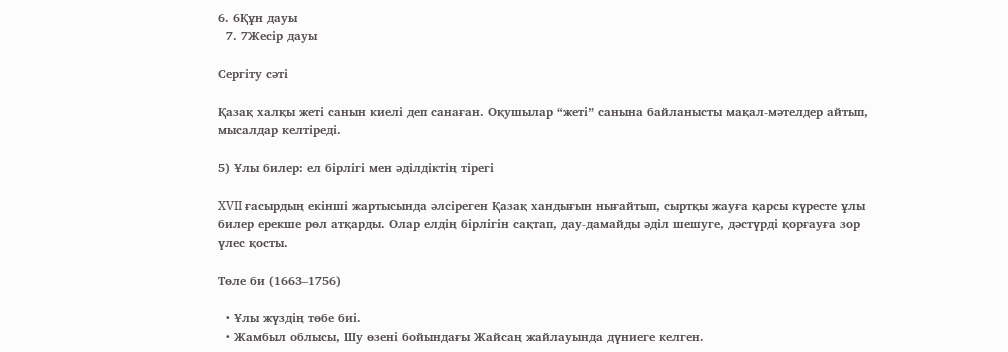6. 6Құн дауы
  7. 7Жесір дауы

Сергіту сәті

Қазақ халқы жеті санын киелі деп санаған. Оқушылар “жеті” санына байланысты мақал-мәтелдер айтып, мысалдар келтіреді.

5) Ұлы билер: ел бірлігі мен әділдіктің тірегі

XVII ғасырдың екінші жартысында әлсіреген Қазақ хандығын нығайтып, сыртқы жауға қарсы күресте ұлы билер ерекше рөл атқарды. Олар елдің бірлігін сақтап, дау-дамайды әділ шешуге, дәстүрді қорғауға зор үлес қосты.

Төле би (1663–1756)

  • Ұлы жүздің төбе биі.
  • Жамбыл облысы, Шу өзені бойындағы Жайсаң жайлауында дүниеге келген.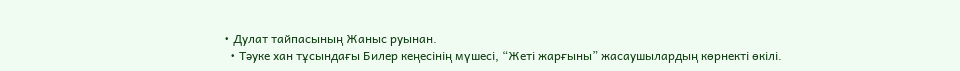• Дулат тайпасының Жаныс руынан.
  • Тәуке хан тұсындағы Билер кеңесінің мүшесі, “Жеті жарғыны” жасаушылардың көрнекті өкілі.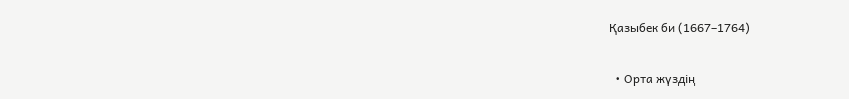Қазыбек би (1667–1764)

  • Орта жүздің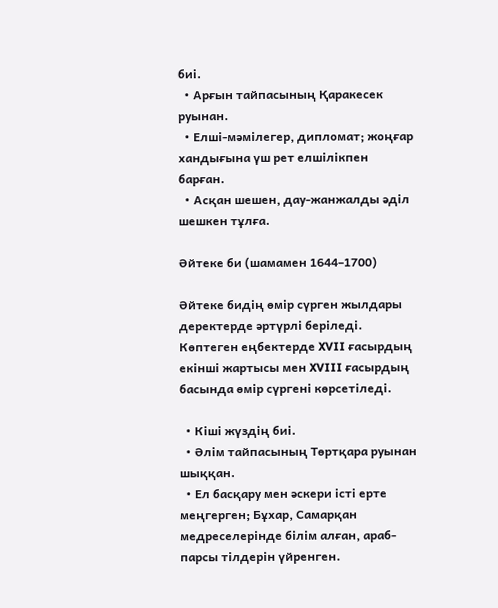биі.
  • Арғын тайпасының Қаракесек руынан.
  • Елші-мәмілегер, дипломат; жоңғар хандығына үш рет елшілікпен барған.
  • Асқан шешен, дау-жанжалды әділ шешкен тұлға.

Әйтеке би (шамамен 1644–1700)

Әйтеке бидің өмір сүрген жылдары деректерде әртүрлі беріледі. Көптеген еңбектерде XVII ғасырдың екінші жартысы мен XVIII ғасырдың басында өмір сүргені көрсетіледі.

  • Кіші жүздің биі.
  • Әлім тайпасының Төртқара руынан шыққан.
  • Ел басқару мен әскери істі ерте меңгерген; Бұхар, Самарқан медреселерінде білім алған, араб-парсы тілдерін үйренген.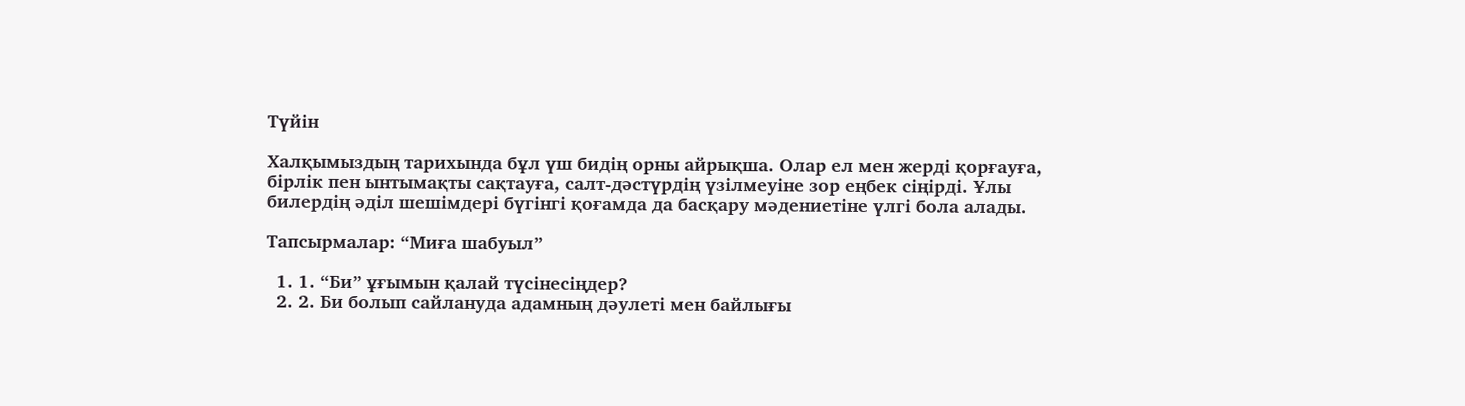Түйін

Халқымыздың тарихында бұл үш бидің орны айрықша. Олар ел мен жерді қорғауға, бірлік пен ынтымақты сақтауға, салт-дәстүрдің үзілмеуіне зор еңбек сіңірді. Ұлы билердің әділ шешімдері бүгінгі қоғамда да басқару мәдениетіне үлгі бола алады.

Тапсырмалар: “Миға шабуыл”

  1. 1. “Би” ұғымын қалай түсінесіңдер?
  2. 2. Би болып сайлануда адамның дәулеті мен байлығы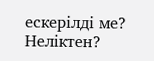ескерілді ме? Неліктен?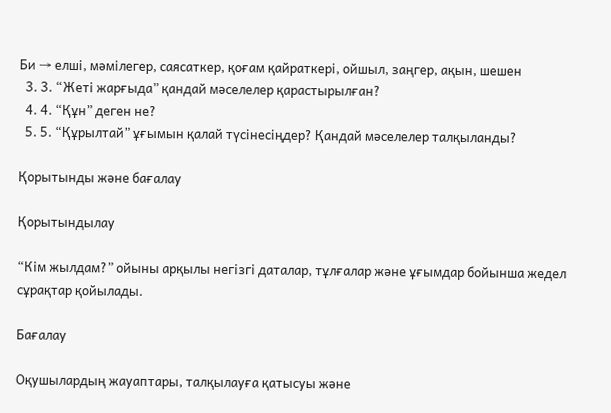Би → елші, мәмілегер, саясаткер, қоғам қайраткері, ойшыл, заңгер, ақын, шешен
  3. 3. “Жеті жарғыда” қандай мәселелер қарастырылған?
  4. 4. “Құн” деген не?
  5. 5. “Құрылтай” ұғымын қалай түсінесіңдер? Қандай мәселелер талқыланды?

Қорытынды және бағалау

Қорытындылау

“Кім жылдам?” ойыны арқылы негізгі даталар, тұлғалар және ұғымдар бойынша жедел сұрақтар қойылады.

Бағалау

Оқушылардың жауаптары, талқылауға қатысуы және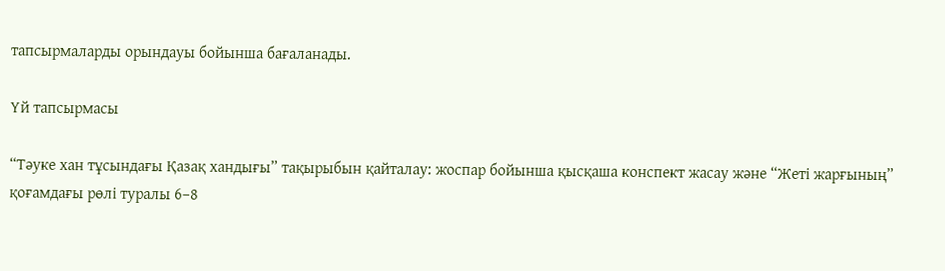тапсырмаларды орындауы бойынша бағаланады.

Үй тапсырмасы

“Тәуке хан тұсындағы Қазақ хандығы” тақырыбын қайталау: жоспар бойынша қысқаша конспект жасау және “Жеті жарғының” қоғамдағы рөлі туралы 6–8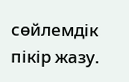сөйлемдік пікір жазу.